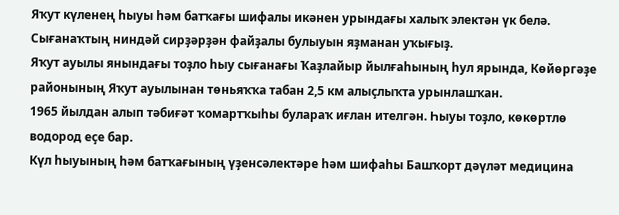Яҡут күленең һыуы һәм батҡағы шифалы икәнен урындағы халыҡ электән үк белә. Сығанаҡтың ниндәй сирҙәрҙән файҙалы булыуын яҙманан уҡығыҙ.
Яҡут ауылы янындағы тоҙло һыу сығанағы Ҡаҙлайыр йылғаһының һул ярында, Көйөргәҙе районының Яҡут ауылынан төньяҡҡа табан 2,5 км алыҫлыҡта урынлашҡан.
1965 йылдан алып тәбиғәт ҡомартҡыһы булараҡ иғлан ителгән. Һыуы тоҙло, көкөртлө водород еҫе бар.
Күл һыуының һәм батҡағының үҙенсәлектәре һәм шифаһы Башҡорт дәүләт медицина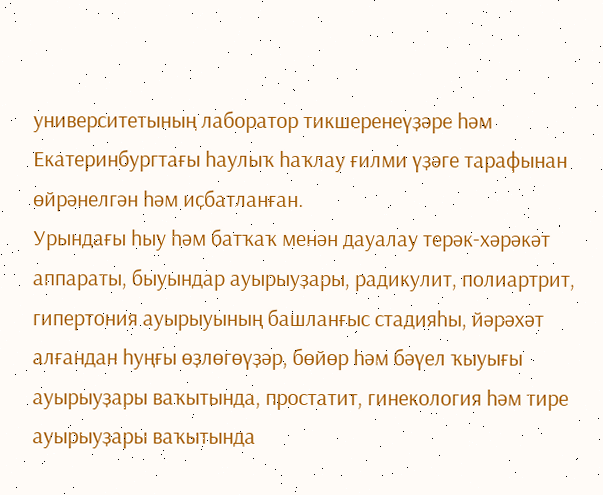университетының лаборатор тикшеренеүҙәре һәм Екатеринбургтағы һаулыҡ һаҡлау ғилми үҙәге тарафынан өйрәнелгән һәм иҫбатланған.
Урындағы һыу һәм батҡаҡ менән дауалау терәк-хәрәкәт аппараты, быуындар ауырыуҙары, радикулит, полиартрит, гипертония ауырыуының башланғыс стадияһы, йәрәхәт алғандан һуңғы өҙлөгөүҙәр, бөйөр һәм бәүел ҡыуығы ауырыуҙары ваҡытында, простатит, гинекология һәм тире ауырыуҙары ваҡытында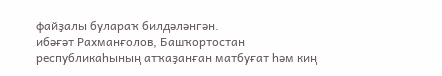файҙалы булараҡ билдәләнгән.
ибәғәт Рахманғолов, Башҡортостан республикаһының атҡаҙанған матбуғат һәм киң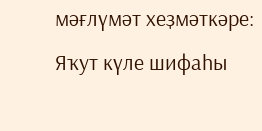мәғлүмәт хеҙмәткәре:
Яҡут күле шифаһы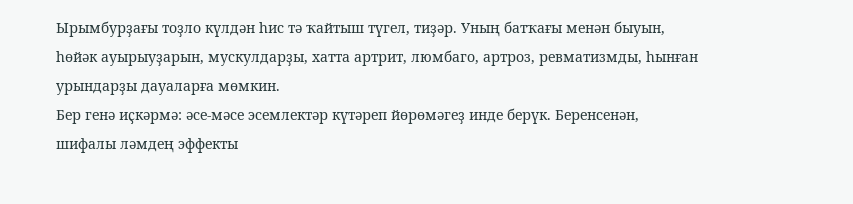Ырымбурҙағы тоҙло күлдән һис тә ҡайтыш түгел, тиҙәр. Уның батҡағы менән быуын, һөйәк ауырыуҙарын, мускулдарҙы, хатта артрит, люмбаго, артроз, ревматизмды, һынған урындарҙы дауаларға мөмкин.
Бер генә иҫкәрмә: әсе-мәсе эсемлектәр күтәреп йөрөмәгеҙ инде берүк. Беренсенән, шифалы ләмдең эффекты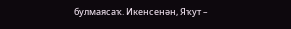булмаясаҡ. Икенсенән, Яҡут –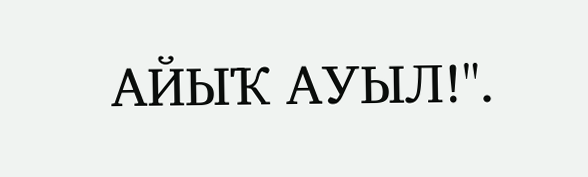АЙЫҠ АУЫЛ!".